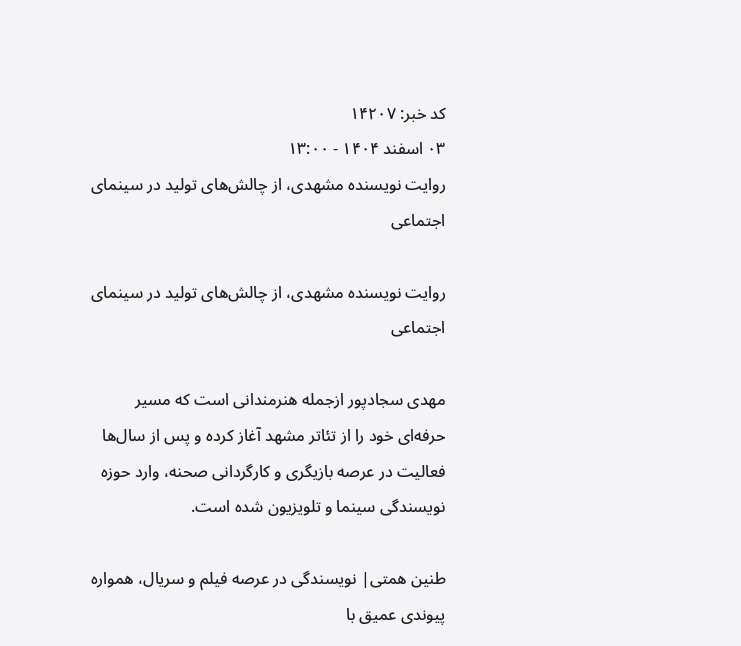کد خبر: ۱۴۲۰۷
۰۳ اسفند ۱۴۰۴ - ۱۳:۰۰
روایت نویسنده مشهدی، از چالش‌های تولید در سینمای اجتماعی

روایت نویسنده مشهدی، از چالش‌های تولید در سینمای اجتماعی

مهدی سجادپور ازجمله هنرمندانی است که مسیر حرفه‌ای خود را از تئاتر مشهد آغاز کرده و پس از سال‌ها فعالیت در عرصه بازیگری و کارگردانی صحنه، وارد حوزه نویسندگی سینما و تلویزیون شده است.

طنین همتی| نویسندگی در عرصه فیلم و سریال، همواره پیوندی عمیق با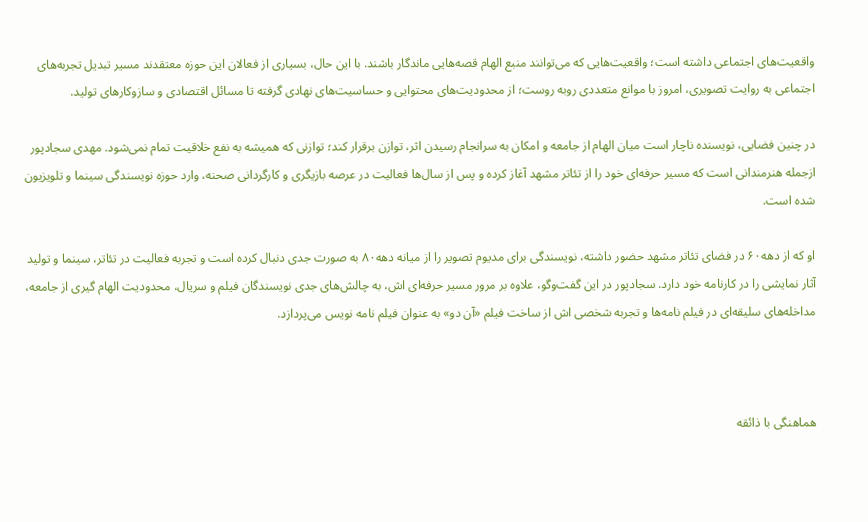واقعیت‌های اجتماعی داشته است؛ واقعیت‌هایی که می‌توانند منبع الهام قصه‌هایی ماندگار باشند. با این حال، بسیاری از فعالان این حوزه معتقدند مسیر تبدیل تجربه‌های اجتماعی به روایت تصویری، امروز با موانع متعددی روبه روست؛ از محدودیت‌های محتوایی و حساسیت‌های نهادی گرفته تا مسائل اقتصادی و سازوکار‌های تولید.

در چنین فضایی، نویسنده ناچار است میان الهام از جامعه و امکان به سرانجام رسیدن اثر، توازن برقرار کند؛ توازنی که همیشه به نفع خلاقیت تمام نمی‌شود. مهدی سجادپور ازجمله هنرمندانی است که مسیر حرفه‌ای خود را از تئاتر مشهد آغاز کرده و پس از سال‌ها فعالیت در عرصه بازیگری و کارگردانی صحنه، وارد حوزه نویسندگی سینما و تلویزیون شده است.

او که از دهه۶۰ در فضای تئاتر مشهد حضور داشته، نویسندگی برای مدیوم تصویر را از میانه دهه۸۰ به صورت جدی دنبال کرده است و تجربه فعالیت در تئاتر، سینما و تولید آثار نمایشی را در کارنامه خود دارد. سجادپور در این گفت‌و‌گو، علاوه بر مرور مسیر حرفه‌ای اش، به چالش‌های جدی نویسندگان فیلم و سریال، محدودیت الهام گیری از جامعه، مداخله‌های سلیقه‌ای در فیلم نامه‌ها و تجربه شخصی اش از ساخت فیلم «آن دو» به عنوان فیلم نامه نویس می‌پردازد.



هماهنگی با ذائقه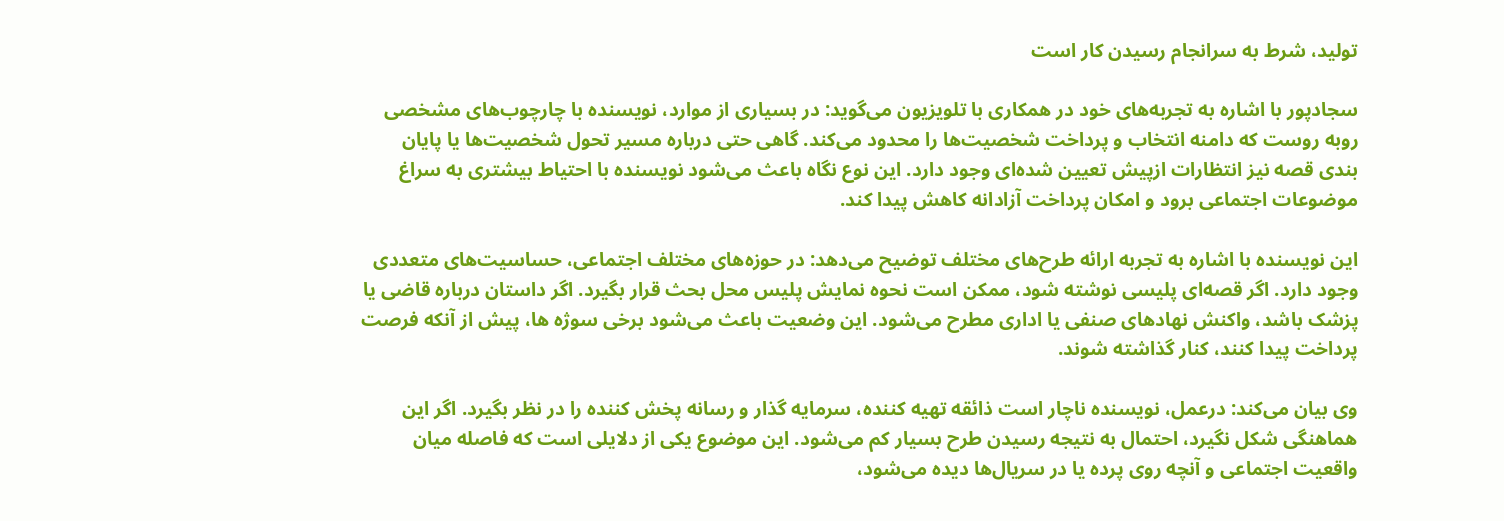تولید، شرط به سرانجام رسیدن کار است

سجادپور با اشاره به تجربه‌های خود در همکاری با تلویزیون می‌گوید: در بسیاری از موارد، نویسنده با چارچوب‌های مشخصی روبه روست که دامنه انتخاب و پرداخت شخصیت‌ها را محدود می‌کند. گاهی حتی درباره مسیر تحول شخصیت‌ها یا پایان بندی قصه نیز انتظارات ازپیش تعیین شده‌ای وجود دارد. این نوع نگاه باعث می‌شود نویسنده با احتیاط بیشتری به سراغ موضوعات اجتماعی برود و امکان پرداخت آزادانه کاهش پیدا کند.

این نویسنده با اشاره به تجربه ارائه طرح‌های مختلف توضیح می‌دهد: در حوزه‌های مختلف اجتماعی، حساسیت‌های متعددی وجود دارد. اگر قصه‌ای پلیسی نوشته شود، ممکن است نحوه نمایش پلیس محل بحث قرار بگیرد. اگر داستان درباره قاضی یا پزشک باشد، واکنش نهاد‌های صنفی یا اداری مطرح می‌شود. این وضعیت باعث می‌شود برخی سوژه ها، پیش از آنکه فرصت پرداخت پیدا کنند، کنار گذاشته شوند.

وی بیان می‌کند: درعمل، نویسنده ناچار است ذائقه تهیه کننده، سرمایه گذار و رسانه پخش کننده را در نظر بگیرد. اگر این هماهنگی شکل نگیرد، احتمال به نتیجه رسیدن طرح بسیار کم می‌شود. این موضوع یکی از دلایلی است که فاصله میان واقعیت اجتماعی و آنچه روی پرده یا در سریال‌ها دیده می‌شود،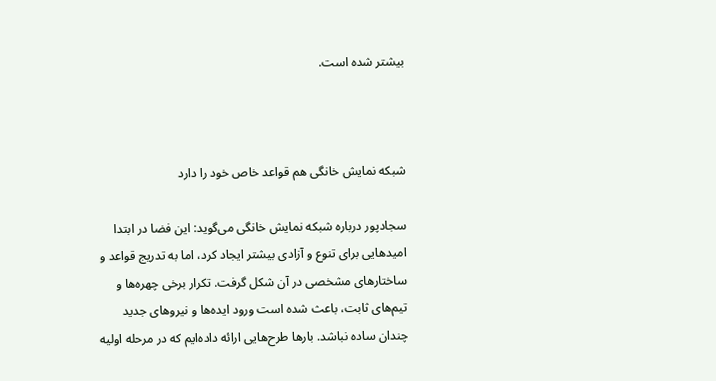بیشتر شده است.



شبکه نمایش خانگی هم قواعد خاص خود را دارد

سجادپور درباره شبکه نمایش خانگی می‌گوید: این فضا در ابتدا امید‌هایی برای تنوع و آزادی بیشتر ایجاد کرد، اما به تدریج قواعد و ساختار‌های مشخصی در آن شکل گرفت. تکرار برخی چهره‌ها و تیم‌های ثابت، باعث شده است ورود ایده‌ها و نیرو‌های جدید چندان ساده نباشد. بار‌ها طرح‌هایی ارائه داده‌ایم که در مرحله اولیه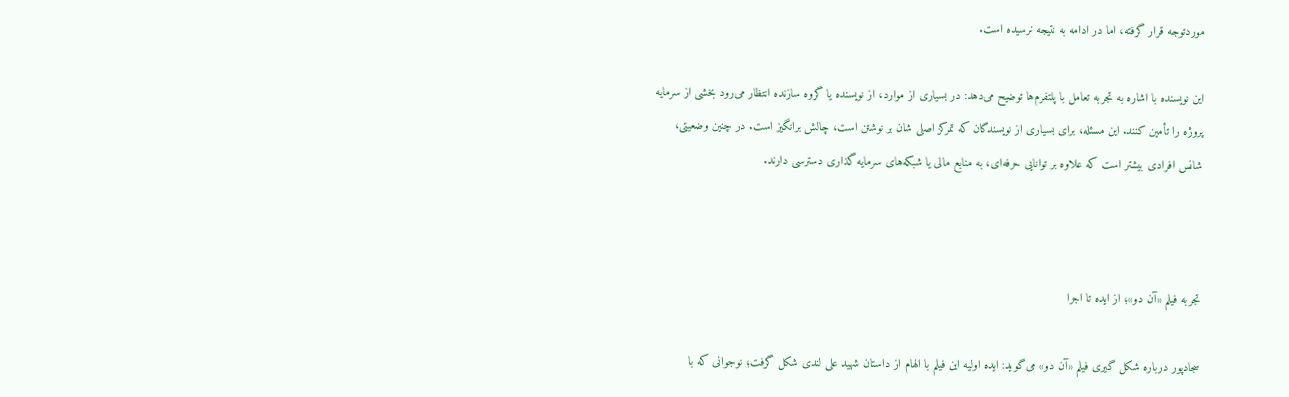موردتوجه قرار گرفته، اما در ادامه به نتیجه نرسیده است.

این نویسنده با اشاره به تجربه تعامل با پلتفرم‌ها توضیح می‌دهد: در بسیاری از موارد، از نویسنده یا گروه سازنده انتظار می‌رود بخشی از سرمایه پروژه را تأمین کنند. این مسئله، برای بسیاری از نویسندگان که تمرکز اصلی شان بر نوشتن است، چالش برانگیز است. در چنین وضعیتی، شانس افرادی بیشتر است که علاوه بر توانایی حرفه‌ای، به منابع مالی یا شبکه‌های سرمایه گذاری دسترسی دارند.



تجربه فیلم «آن دو»؛ از ایده تا اجرا

سجادپور درباره شکل گیری فیلم «آن دو» می‌گوید: ایده اولیه این فیلم با الهام از داستان شهید علی لندی شکل گرفت؛ نوجوانی که با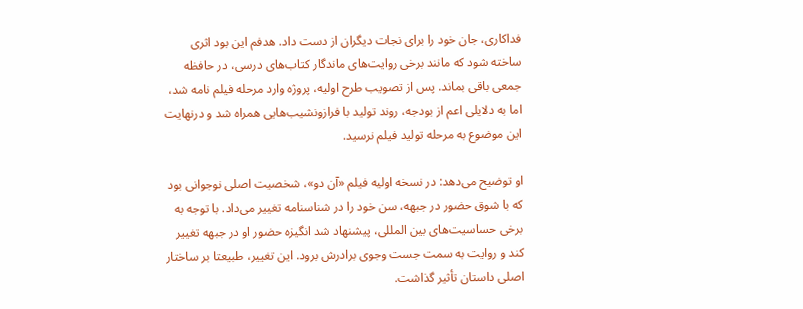فداکاری، جان خود را برای نجات دیگران از دست داد. هدفم این بود اثری ساخته شود که مانند برخی روایت‌های ماندگار کتاب‌های درسی، در حافظه جمعی باقی بماند. پس از تصویب طرح اولیه، پروژه وارد مرحله فیلم نامه شد، اما به دلایلی اعم از بودجه، روند تولید با فرازونشیب‌هایی همراه شد و درنهایت این موضوع به مرحله تولید فیلم نرسید.

او توضیح می‌دهد: در نسخه اولیه فیلم «آن دو»، شخصیت اصلی نوجوانی بود که با شوق حضور در جبهه، سن خود را در شناسنامه تغییر می‌داد. با توجه به برخی حساسیت‌های بین المللی، پیشنهاد شد انگیزه حضور او در جبهه تغییر کند و روایت به سمت جست وجوی برادرش برود. این تغییر، طبیعتا بر ساختار اصلی داستان تأثیر گذاشت.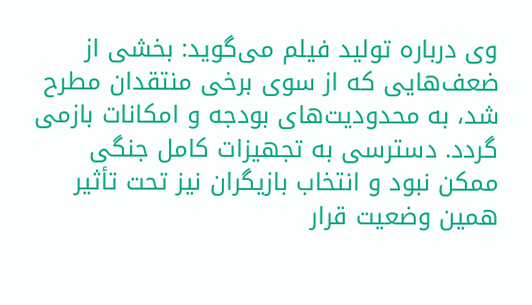وی درباره تولید فیلم می‌گوید: بخشی از ضعف‌هایی که از سوی برخی منتقدان مطرح شد، به محدودیت‌های بودجه و امکانات بازمی گردد. دسترسی به تجهیزات کامل جنگی ممکن نبود و انتخاب بازیگران نیز تحت تأثیر همین وضعیت قرار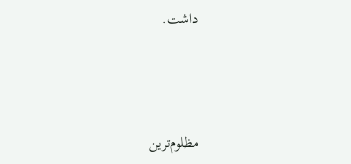داشت.



مظلوم‌ترین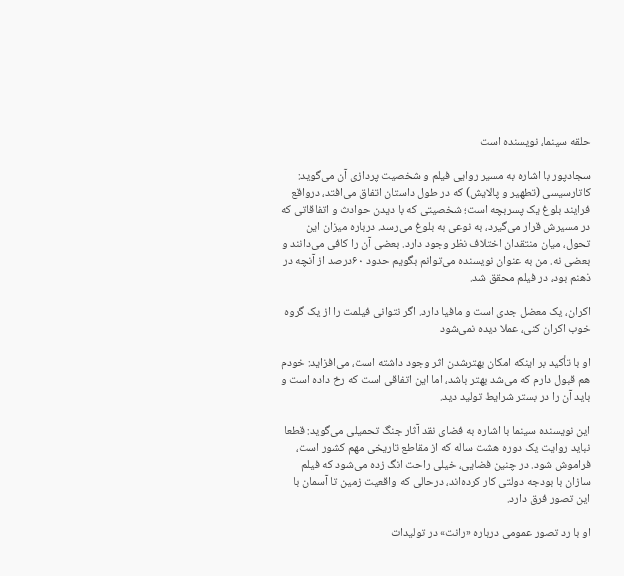حلقه سینما، نویسنده است

سجادپور با اشاره به مسیر روایی فیلم و شخصیت پردازی آن می‌گوید: کاتارسیسی (تطهیر و پالایش) که در طول داستان اتفاق می‌افتد، درواقع فرایند بلوغ یک پسربچه است؛ شخصیتی که با دیدن حوادث و اتفاقاتی که در مسیرش قرار می‌گیرد، به نوعی به بلوغ می‌رسد. درباره میزان این تحول، میان منتقدان اختلاف نظر وجود دارد. بعضی آن را کافی می‌دانند و بعضی نه. من به عنوان نویسنده می‌توانم بگویم حدود ۶۰درصد از آنچه در ذهنم بود، در فیلم محقق شد.

اکران، یک معضل جدی است و مافیا دارد. اگر نتوانی فیلمت را از یک گروه خوب اکران کنی، عملا دیده نمی‌شود

او با تأکید بر اینکه امکان بهترشدن اثر وجود داشته است، می‌افزاید: خودم هم قبول دارم که می‌شد بهتر باشد، اما این اتفاقی است که رخ داده است و باید آن را در بستر شرایط تولید دید.

این نویسنده سینما با اشاره به فضای نقد آثار جنگ تحمیلی می‌گوید: قطعا نباید روایت یک دوره هشت ساله که از مقاطع تاریخی مهم کشور است، فراموش شود. در چنین فضایی، خیلی راحت انگ زده می‌شود که فیلم سازان با بودجه دولتی کار کرده‌اند، درحالی که واقعیت زمین تا آسمان با این تصور فرق دارد.

او با رد تصور عمومی درباره «رانت» در تولیدات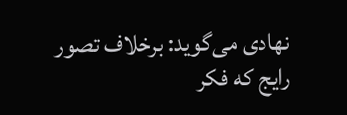نهادی می‌گوید: برخلاف تصور رایج که فکر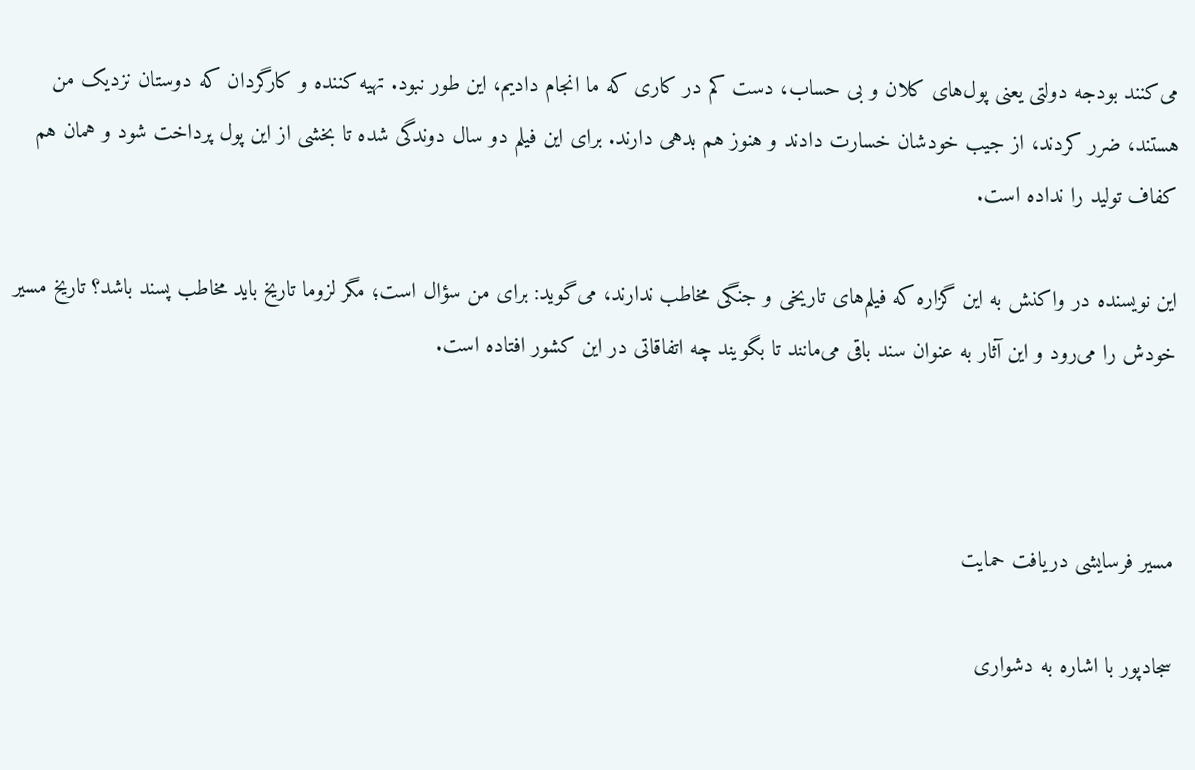می‌کنند بودجه دولتی یعنی پول‌های کلان و بی حساب، دست کم در کاری که ما انجام دادیم، این طور نبود. تهیه کننده و کارگردان که دوستان نزدیک من هستند، ضرر کردند، از جیب خودشان خسارت دادند و هنوز هم بدهی دارند. برای این فیلم دو سال دوندگی شده تا بخشی از این پول پرداخت شود و همان هم کفاف تولید را نداده است.

این نویسنده در واکنش به این گزاره که فیلم‌های تاریخی و جنگی مخاطب ندارند، می‌گوید: برای من سؤال است؛ مگر لزوما تاریخ باید مخاطب پسند باشد؟ تاریخ مسیر خودش را می‌رود و این آثار به عنوان سند باقی می‌مانند تا بگویند چه اتفاقاتی در این کشور افتاده است.



مسیر فرسایشی دریافت حمایت

سجادپور با اشاره به دشواری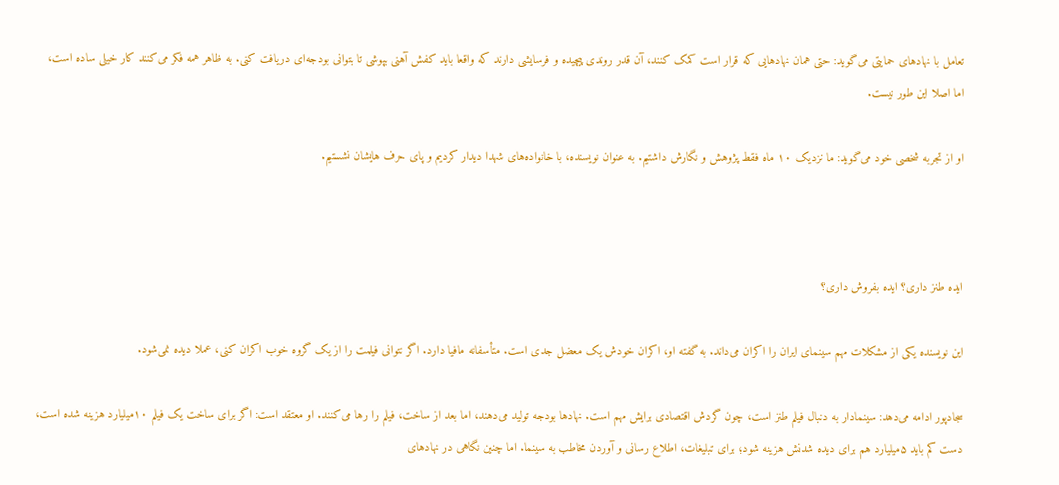تعامل با نهاد‌های حمایتی می‌گوید: حتی همان نهاد‌هایی که قرار است کمک کنند، آن قدر روندی پیچیده و فرسایشی دارند که واقعا باید کفش آهنی بپوشی تا بتوانی بودجه‌ای دریافت کنی. به ظاهر همه فکر می‌کنند کار خیلی ساده است، اما اصلا این طور نیست.

او از تجربه شخصی خود می‌گوید: ما نزدیک ۱۰ ماه فقط پژوهش و نگارش داشتیم. به عنوان نویسنده، با خانواده‌های شهدا دیدار کردیم و پای حرف هایشان نشستیم.



ایده طنز داری؟ ایده بفروش داری؟

این نویسنده یکی از مشکلات مهم سینمای ایران را اکران می‌داند. به گفته او، اکران خودش یک معضل جدی است. متأسفانه مافیا دارد. اگر نتوانی فیلمت را از یک گروه خوب اکران کنی، عملا دیده نمی‌شود.

سجادپور ادامه می‌دهد: سینمادار به دنبال فیلم طنز است، چون گردش اقتصادی برایش مهم است. نهاد‌ها بودجه تولید می‌دهند، اما بعد از ساخت، فیلم را رها می‌کنند. او معتقد است: اگر برای ساخت یک فیلم ۱۰میلیارد هزینه شده است، دست کم باید ۵میلیارد هم برای دیده شدنش هزینه شود؛ برای تبلیغات، اطلاع رسانی و آوردن مخاطب به سینما. اما چنین نگاهی در نهاد‌های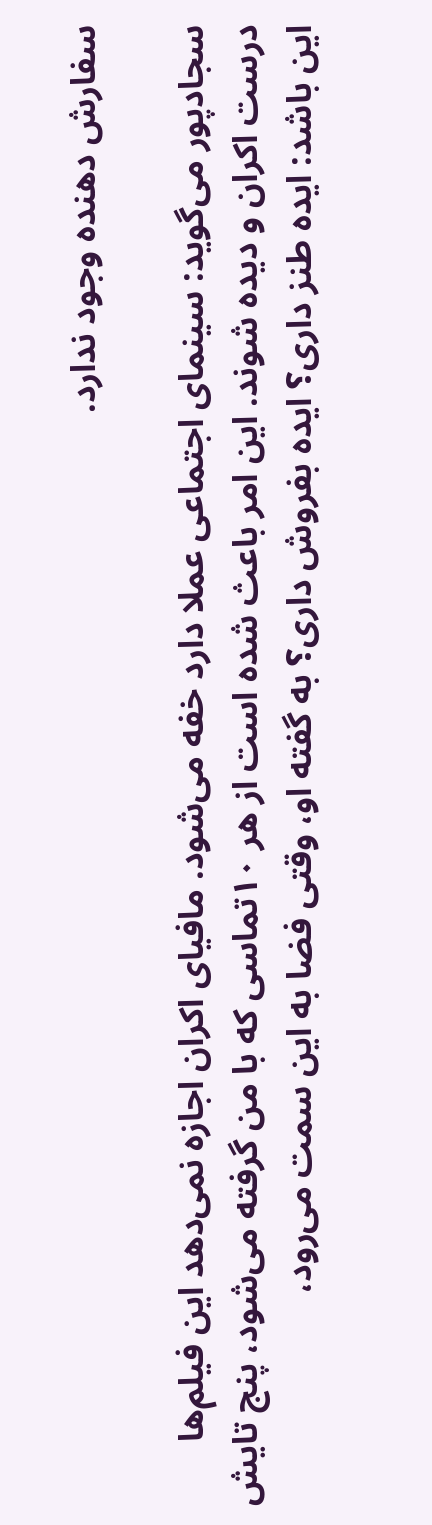سفارش دهنده وجود ندارد.

سجادپور می‌گوید: سینمای اجتماعی عملا دارد خفه می‌شود. مافیای اکران اجازه نمی‌دهد این فیلم‌ها درست اکران و دیده شوند. این امر باعث شده است از هر ۱۰تماسی که با من گرفته می‌شود، پنج تایش این باشد: ایده طنز داری؟ ایده بفروش داری؟ به گفته او، وقتی فضا به این سمت می‌رود،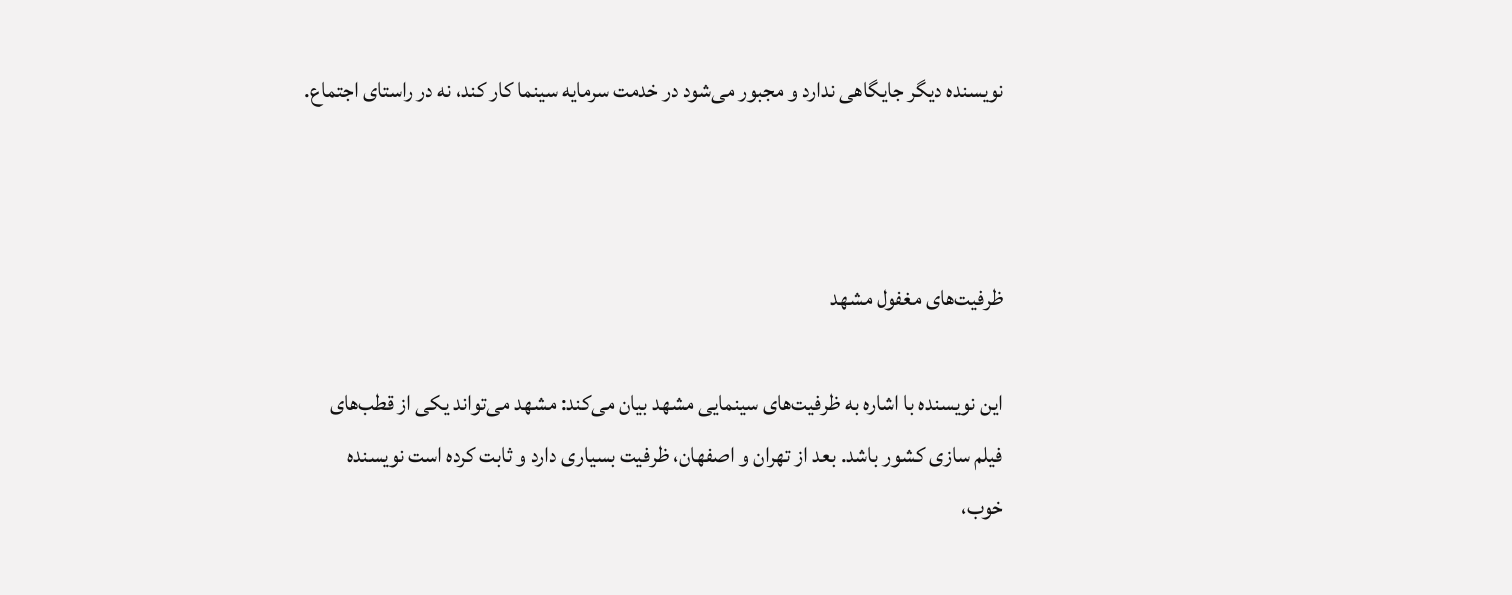نویسنده دیگر جایگاهی ندارد و مجبور می‌شود در خدمت سرمایه سینما کار کند، نه در راستای اجتماع.



ظرفیت‌های مغفول مشهد

این نویسنده با اشاره به ظرفیت‌های سینمایی مشهد بیان می‌کند: مشهد می‌تواند یکی از قطب‌های فیلم سازی کشور باشد. بعد از تهران و اصفهان، ظرفیت بسیاری دارد و ثابت کرده است نویسنده خوب،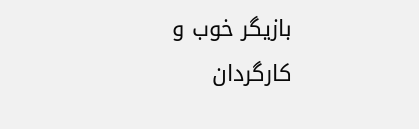بازیگر خوب و کارگردان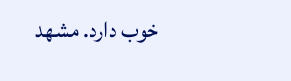خوب دارد. مشهد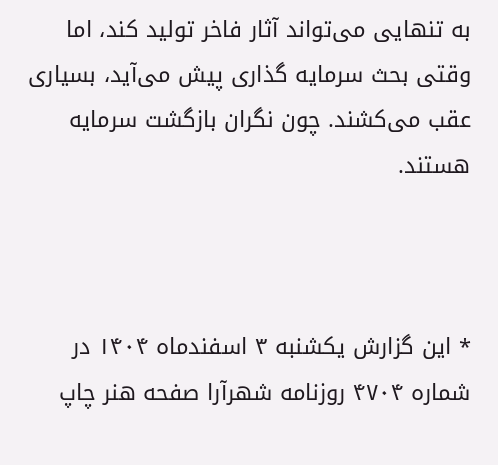به تنهایی می‌تواند آثار فاخر تولید کند، اما وقتی بحث سرمایه گذاری پیش می‌آید، بسیاری عقب می‌کشند. چون نگران بازگشت سرمایه هستند.



* این گزارش یکشنبه ۳ اسفندماه ۱۴۰۴ در شماره ۴۷۰۴ روزنامه شهرآرا صفحه هنر چاپ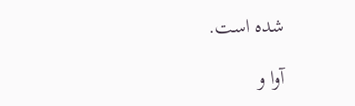شده است.

آوا و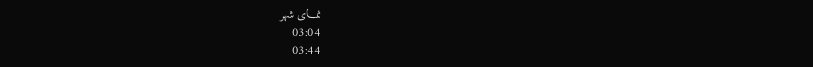نمـــای شهر
03:04
03:44